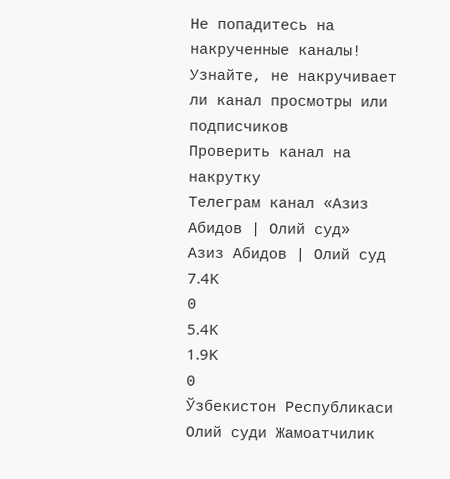Не попадитесь на накрученные каналы! Узнайте, не накручивает ли канал просмотры или
подписчиков
Проверить канал на накрутку
Телеграм канал «Азиз Абидов | Олий суд»
Азиз Абидов | Олий суд
7.4K
0
5.4K
1.9K
0
Ўзбекистон Республикаси Олий суди Жамоатчилик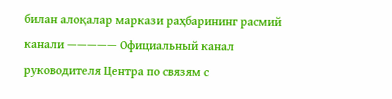билан алоқалар маркази раҳбарининг расмий канали ————— Официальный канал руководителя Центра по связям с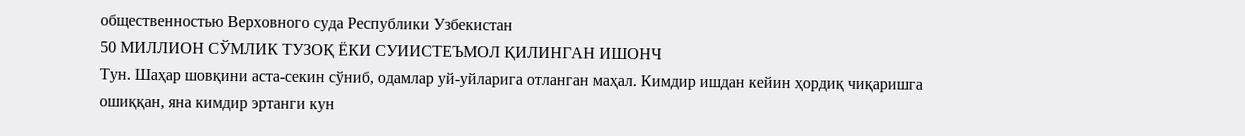общественностью Верховного суда Республики Узбекистан
50 МИЛЛИОН СЎМЛИК ТУЗОҚ ЁКИ СУИИСТЕЪМОЛ ҚИЛИНГАН ИШОНЧ
Тун. Шаҳар шовқини аста-секин сўниб, одамлар уй-уйларига отланган маҳал. Кимдир ишдан кейин ҳордиқ чиқаришга ошиққан, яна кимдир эртанги кун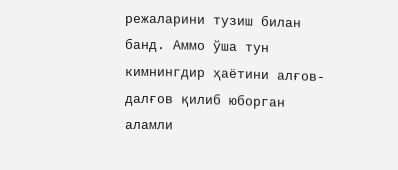режаларини тузиш билан банд. Аммо ўша тун кимнингдир ҳаётини алғов-далғов қилиб юборган аламли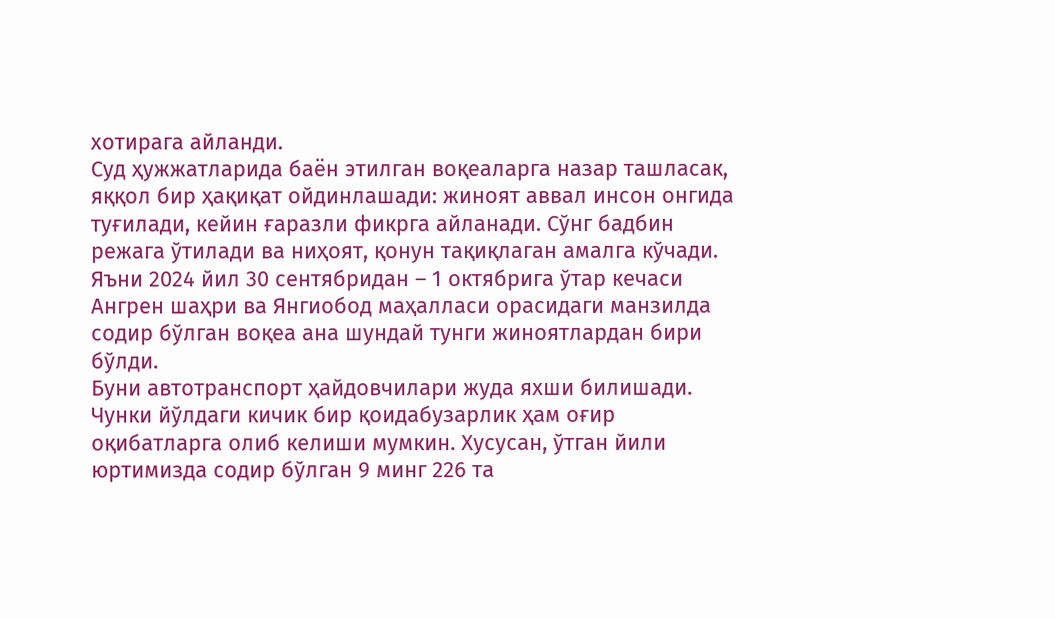хотирага айланди.
Суд ҳужжатларида баён этилган воқеаларга назар ташласак, яққол бир ҳақиқат ойдинлашади: жиноят аввал инсон онгида туғилади, кейин ғаразли фикрга айланади. Сўнг бадбин режага ўтилади ва ниҳоят, қонун тақиқлаган амалга кўчади. Яъни 2024 йил 30 сентябридан – 1 октябрига ўтар кечаси Ангрен шаҳри ва Янгиобод маҳалласи орасидаги манзилда содир бўлган воқеа ана шундай тунги жиноятлардан бири бўлди.
Буни автотранспорт ҳайдовчилари жуда яхши билишади. Чунки йўлдаги кичик бир қоидабузарлик ҳам оғир оқибатларга олиб келиши мумкин. Хусусан, ўтган йили юртимизда содир бўлган 9 минг 226 та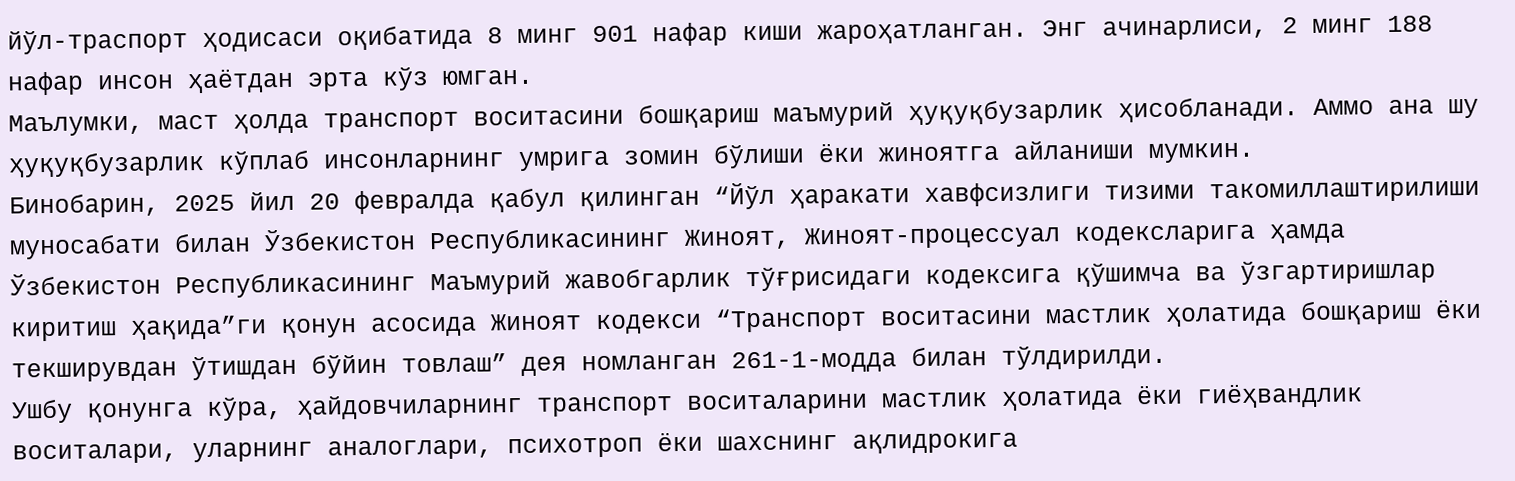йўл-траспорт ҳодисаси оқибатида 8 минг 901 нафар киши жароҳатланган. Энг ачинарлиси, 2 минг 188 нафар инсон ҳаётдан эрта кўз юмган.
Маълумки, маст ҳолда транспорт воситасини бошқариш маъмурий ҳуқуқбузарлик ҳисобланади. Аммо ана шу ҳуқуқбузарлик кўплаб инсонларнинг умрига зомин бўлиши ёки жиноятга айланиши мумкин.
Бинобарин, 2025 йил 20 февралда қабул қилинган “Йўл ҳаракати хавфсизлиги тизими такомиллаштирилиши муносабати билан Ўзбекистон Республикасининг Жиноят, Жиноят-процессуал кодексларига ҳамда Ўзбекистон Республикасининг Маъмурий жавобгарлик тўғрисидаги кодексига қўшимча ва ўзгартиришлар киритиш ҳақида”ги қонун асосида Жиноят кодекси “Транспорт воситасини мастлик ҳолатида бошқариш ёки текширувдан ўтишдан бўйин товлаш” дея номланган 261-1-модда билан тўлдирилди.
Ушбу қонунга кўра, ҳайдовчиларнинг транспорт воситаларини мастлик ҳолатида ёки гиёҳвандлик воситалари, уларнинг аналоглари, психотроп ёки шахснинг ақлидрокига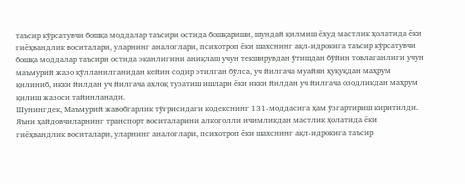таъсир кўрсатувчи бошқа моддалар таъсири остида бошқариши, шундай қилмиш ёхуд мастлик ҳолатида ёки гиёҳвандлик воситалари, уларнинг аналоглари, психотроп ёки шахснинг ақл-идрокига таъсир кўрсатувчи бошқа моддалар таъсири остида эканлигини аниқлаш учун текширувдан ўтишдан бўйин товлаганлиги учун маъмурий жазо қўлланилганидан кейин содир этилган бўлса, уч йилгача муайян ҳуқуқдан маҳрум қилиниб, икки йилдан уч йилгача ахлоқ тузатиш ишлари ёки икки йилдан уч йилгача озодликдан маҳрум қилиш жазоси тайинланади.
Шунингдек, Маъмурий жавобгарлик тўғрисидаги кодекснинг 131-моддасига ҳам ўзгартириш киритилди. Яъни ҳайдовчиларнинг транспорт воситаларини алкоголли ичимликдан мастлик ҳолатида ёки гиёҳвандлик воситалари, уларнинг аналоглари, психотроп ёки шахснинг ақл-идрокига таъсир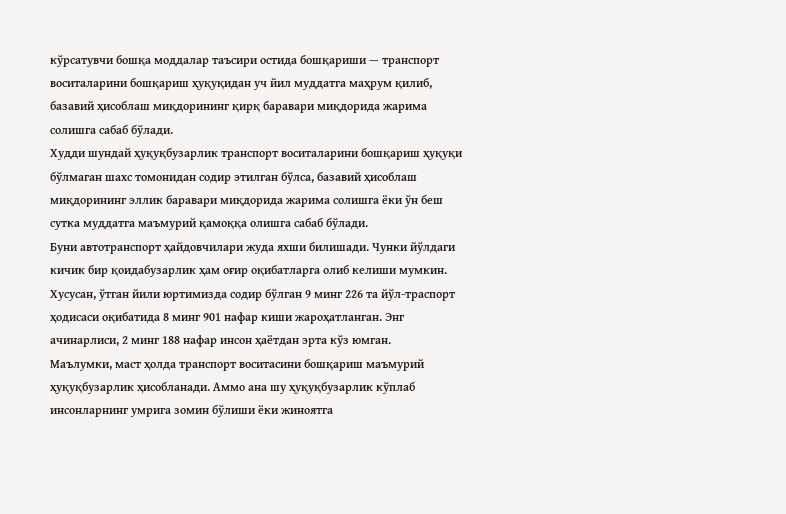кўрсатувчи бошқа моддалар таъсири остида бошқариши — транспорт воситаларини бошқариш ҳуқуқидан уч йил муддатга маҳрум қилиб, базавий ҳисоблаш миқдорининг қирқ баравари миқдорида жарима солишга сабаб бўлади.
Худди шундай ҳуқуқбузарлик транспорт воситаларини бошқариш ҳуқуқи бўлмаган шахс томонидан содир этилган бўлса, базавий ҳисоблаш миқдорининг эллик баравари миқдорида жарима солишга ёки ўн беш сутка муддатга маъмурий қамоққа олишга сабаб бўлади.
Буни автотранспорт ҳайдовчилари жуда яхши билишади. Чунки йўлдаги кичик бир қоидабузарлик ҳам оғир оқибатларга олиб келиши мумкин. Хусусан, ўтган йили юртимизда содир бўлган 9 минг 226 та йўл-траспорт ҳодисаси оқибатида 8 минг 901 нафар киши жароҳатланган. Энг ачинарлиси, 2 минг 188 нафар инсон ҳаётдан эрта кўз юмган.
Маълумки, маст ҳолда транспорт воситасини бошқариш маъмурий ҳуқуқбузарлик ҳисобланади. Аммо ана шу ҳуқуқбузарлик кўплаб инсонларнинг умрига зомин бўлиши ёки жиноятга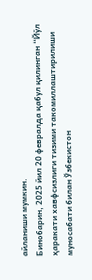айланиши мумкин.
Бинобарин, 2025 йил 20 февралда қабул қилинган “Йўл ҳаракати хавфсизлиги тизими такомиллаштирилиши муносабати билан Ўзбекистон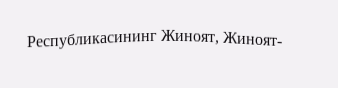Республикасининг Жиноят, Жиноят-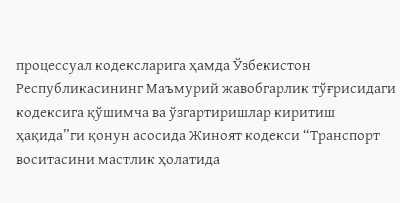процессуал кодексларига ҳамда Ўзбекистон Республикасининг Маъмурий жавобгарлик тўғрисидаги кодексига қўшимча ва ўзгартиришлар киритиш ҳақида”ги қонун асосида Жиноят кодекси “Транспорт воситасини мастлик ҳолатида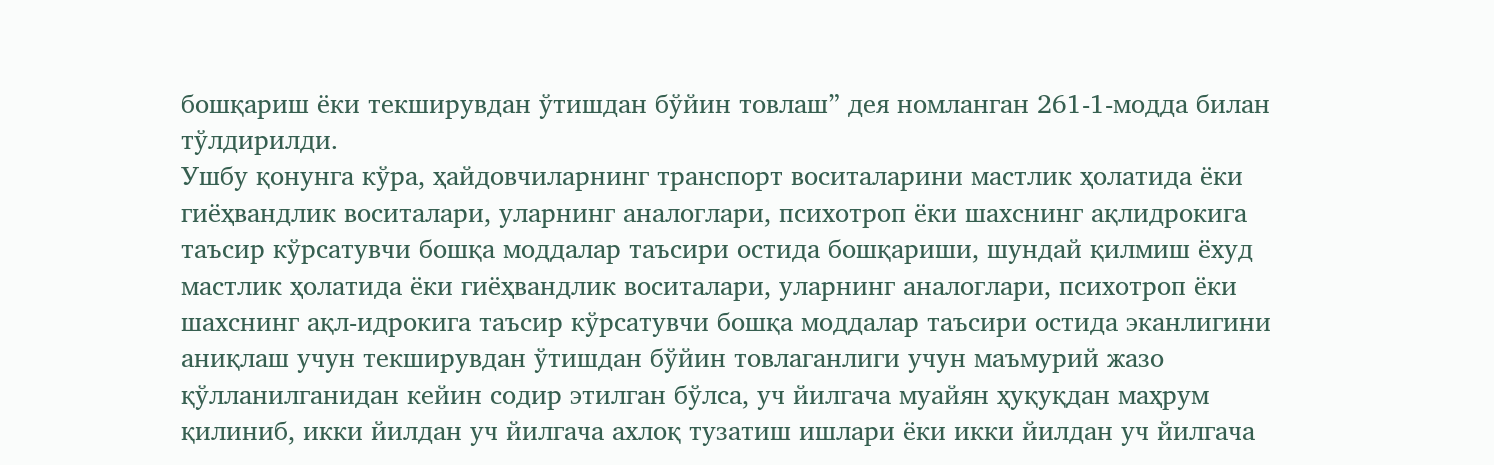бошқариш ёки текширувдан ўтишдан бўйин товлаш” дея номланган 261-1-модда билан тўлдирилди.
Ушбу қонунга кўра, ҳайдовчиларнинг транспорт воситаларини мастлик ҳолатида ёки гиёҳвандлик воситалари, уларнинг аналоглари, психотроп ёки шахснинг ақлидрокига таъсир кўрсатувчи бошқа моддалар таъсири остида бошқариши, шундай қилмиш ёхуд мастлик ҳолатида ёки гиёҳвандлик воситалари, уларнинг аналоглари, психотроп ёки шахснинг ақл-идрокига таъсир кўрсатувчи бошқа моддалар таъсири остида эканлигини аниқлаш учун текширувдан ўтишдан бўйин товлаганлиги учун маъмурий жазо қўлланилганидан кейин содир этилган бўлса, уч йилгача муайян ҳуқуқдан маҳрум қилиниб, икки йилдан уч йилгача ахлоқ тузатиш ишлари ёки икки йилдан уч йилгача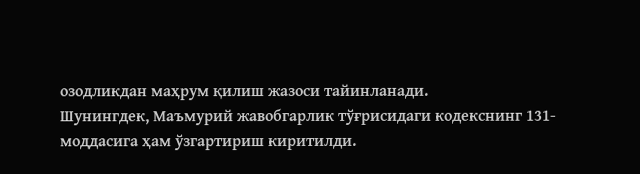озодликдан маҳрум қилиш жазоси тайинланади.
Шунингдек, Маъмурий жавобгарлик тўғрисидаги кодекснинг 131-моддасига ҳам ўзгартириш киритилди.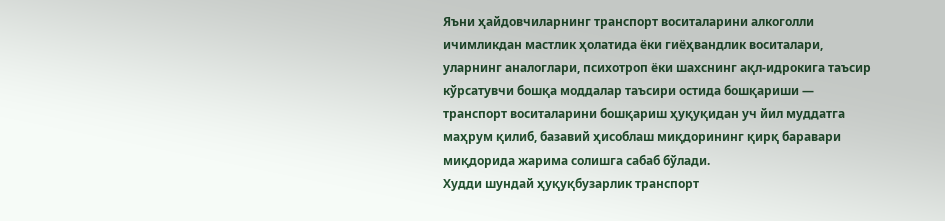Яъни ҳайдовчиларнинг транспорт воситаларини алкоголли ичимликдан мастлик ҳолатида ёки гиёҳвандлик воситалари, уларнинг аналоглари, психотроп ёки шахснинг ақл-идрокига таъсир кўрсатувчи бошқа моддалар таъсири остида бошқариши — транспорт воситаларини бошқариш ҳуқуқидан уч йил муддатга маҳрум қилиб, базавий ҳисоблаш миқдорининг қирқ баравари миқдорида жарима солишга сабаб бўлади.
Худди шундай ҳуқуқбузарлик транспорт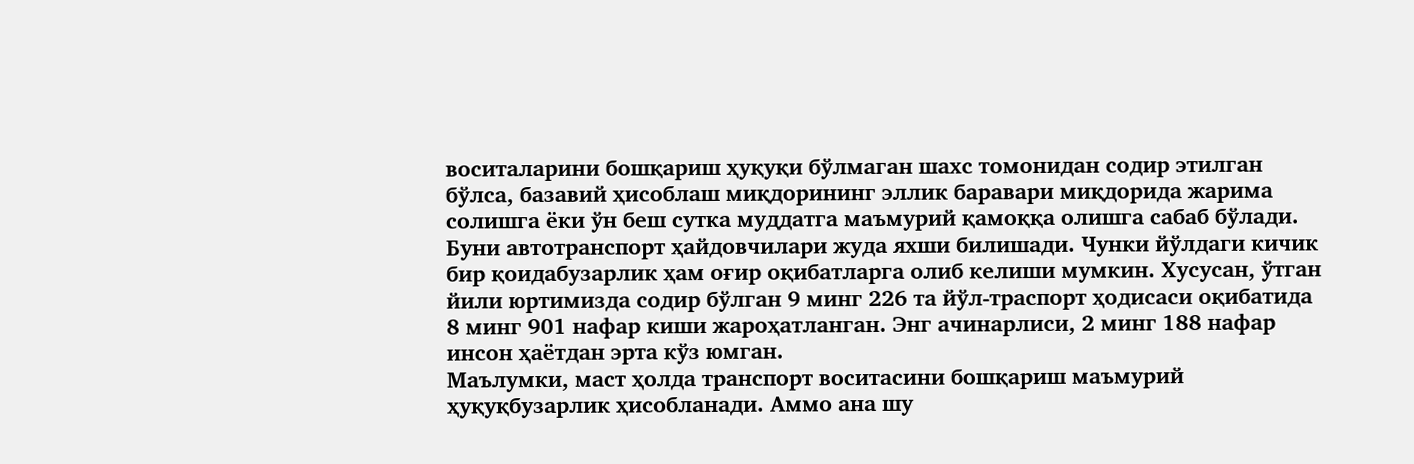воситаларини бошқариш ҳуқуқи бўлмаган шахс томонидан содир этилган бўлса, базавий ҳисоблаш миқдорининг эллик баравари миқдорида жарима солишга ёки ўн беш сутка муддатга маъмурий қамоққа олишга сабаб бўлади.
Буни автотранспорт ҳайдовчилари жуда яхши билишади. Чунки йўлдаги кичик бир қоидабузарлик ҳам оғир оқибатларга олиб келиши мумкин. Хусусан, ўтган йили юртимизда содир бўлган 9 минг 226 та йўл-траспорт ҳодисаси оқибатида 8 минг 901 нафар киши жароҳатланган. Энг ачинарлиси, 2 минг 188 нафар инсон ҳаётдан эрта кўз юмган.
Маълумки, маст ҳолда транспорт воситасини бошқариш маъмурий ҳуқуқбузарлик ҳисобланади. Аммо ана шу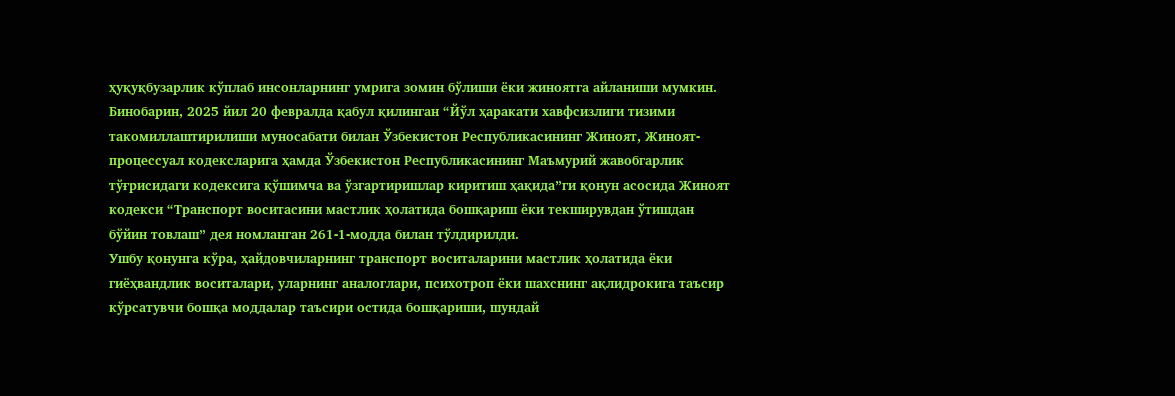ҳуқуқбузарлик кўплаб инсонларнинг умрига зомин бўлиши ёки жиноятга айланиши мумкин.
Бинобарин, 2025 йил 20 февралда қабул қилинган “Йўл ҳаракати хавфсизлиги тизими такомиллаштирилиши муносабати билан Ўзбекистон Республикасининг Жиноят, Жиноят-процессуал кодексларига ҳамда Ўзбекистон Республикасининг Маъмурий жавобгарлик тўғрисидаги кодексига қўшимча ва ўзгартиришлар киритиш ҳақида”ги қонун асосида Жиноят кодекси “Транспорт воситасини мастлик ҳолатида бошқариш ёки текширувдан ўтишдан бўйин товлаш” дея номланган 261-1-модда билан тўлдирилди.
Ушбу қонунга кўра, ҳайдовчиларнинг транспорт воситаларини мастлик ҳолатида ёки гиёҳвандлик воситалари, уларнинг аналоглари, психотроп ёки шахснинг ақлидрокига таъсир кўрсатувчи бошқа моддалар таъсири остида бошқариши, шундай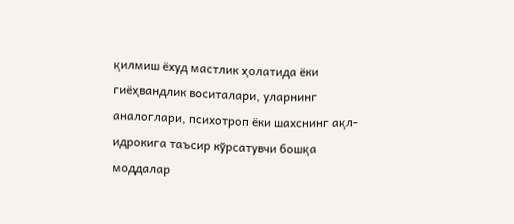қилмиш ёхуд мастлик ҳолатида ёки гиёҳвандлик воситалари, уларнинг аналоглари, психотроп ёки шахснинг ақл-идрокига таъсир кўрсатувчи бошқа моддалар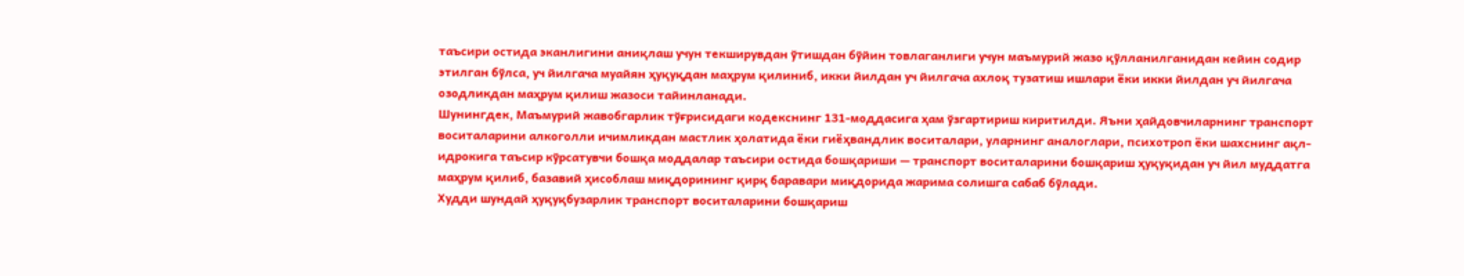таъсири остида эканлигини аниқлаш учун текширувдан ўтишдан бўйин товлаганлиги учун маъмурий жазо қўлланилганидан кейин содир этилган бўлса, уч йилгача муайян ҳуқуқдан маҳрум қилиниб, икки йилдан уч йилгача ахлоқ тузатиш ишлари ёки икки йилдан уч йилгача озодликдан маҳрум қилиш жазоси тайинланади.
Шунингдек, Маъмурий жавобгарлик тўғрисидаги кодекснинг 131-моддасига ҳам ўзгартириш киритилди. Яъни ҳайдовчиларнинг транспорт воситаларини алкоголли ичимликдан мастлик ҳолатида ёки гиёҳвандлик воситалари, уларнинг аналоглари, психотроп ёки шахснинг ақл-идрокига таъсир кўрсатувчи бошқа моддалар таъсири остида бошқариши — транспорт воситаларини бошқариш ҳуқуқидан уч йил муддатга маҳрум қилиб, базавий ҳисоблаш миқдорининг қирқ баравари миқдорида жарима солишга сабаб бўлади.
Худди шундай ҳуқуқбузарлик транспорт воситаларини бошқариш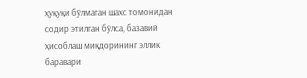ҳуқуқи бўлмаган шахс томонидан содир этилган бўлса, базавий ҳисоблаш миқдорининг эллик баравари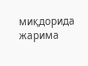миқдорида жарима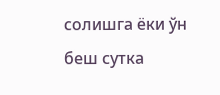солишга ёки ўн беш сутка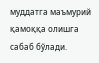муддатга маъмурий қамоққа олишга сабаб бўлади.